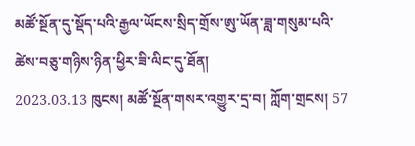མཚོ་སྔོན་དུ་སྡོད་པའི་རྒྱལ་ཡོངས་སྲིད་གྲོས་ཨུ་ཡོན་ཟླ་གསུམ་པའི་ཚེས་བཅུ་གཉིས་ཉིན་ཕྱིར་ཟི་ལིང་དུ་ཐོན།
2023.03.13 ཁུངས། མཚོ་སྔོན་གསར་འགྱུར་དྲ་བ། ཀློག་གྲངས། 57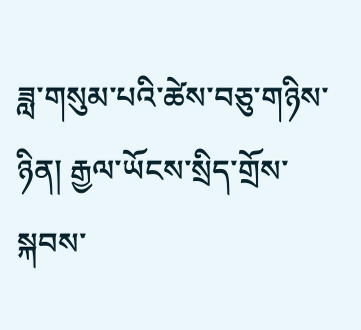ཟླ་གསུམ་པའི་ཚེས་བཅུ་གཉིས་ཉིན། རྒྱལ་ཡོངས་སྲིད་གྲོས་སྐབས་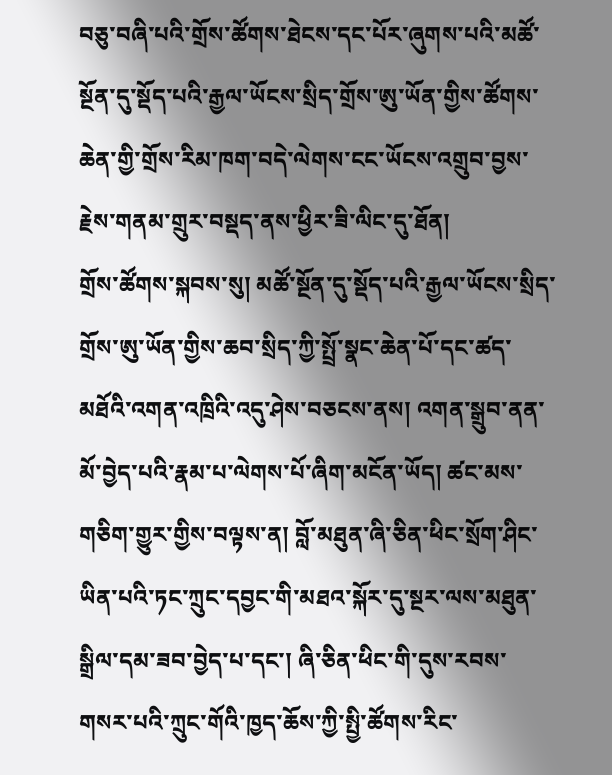བཅུ་བཞི་པའི་གྲོས་ཚོགས་ཐེངས་དང་པོར་ཞུགས་པའི་མཚོ་སྔོན་དུ་སྡོད་པའི་རྒྱལ་ཡོངས་སྲིད་གྲོས་ཨུ་ཡོན་གྱིས་ཚོགས་ཆེན་གྱི་གྲོས་རིམ་ཁག་བདེ་ལེགས་ངང་ཡོངས་འགྲུབ་བྱས་རྗེས་གནམ་གྲུར་བསྡད་ནས་ཕྱིར་ཟི་ལིང་དུ་ཐོན།
གྲོས་ཚོགས་སྐབས་སུ། མཚོ་སྔོན་དུ་སྡོད་པའི་རྒྱལ་ཡོངས་སྲིད་གྲོས་ཨུ་ཡོན་གྱིས་ཆབ་སྲིད་ཀྱི་སྤྲོ་སྣང་ཆེན་པོ་དང་ཚད་མཐོའི་འགན་འཁྲིའི་འདུ་ཤེས་བཅངས་ནས། འགན་སྒྲུབ་ནན་མོ་བྱེད་པའི་རྣམ་པ་ལེགས་པོ་ཞིག་མངོན་ཡོད། ཚང་མས་གཅིག་གྱུར་གྱིས་བལྟས་ན། བློ་མཐུན་ཞི་ཅིན་ཕིང་སྲོག་ཤིང་ཡིན་པའི་ཏང་ཀྲུང་དབྱང་གི་མཐའ་སྐོར་དུ་སྔར་ལས་མཐུན་སྒྲིལ་དམ་ཟབ་བྱེད་པ་དང་། ཞི་ཅིན་ཕིང་གི་དུས་རབས་གསར་པའི་ཀྲུང་གོའི་ཁྱད་ཆོས་ཀྱི་སྤྱི་ཚོགས་རིང་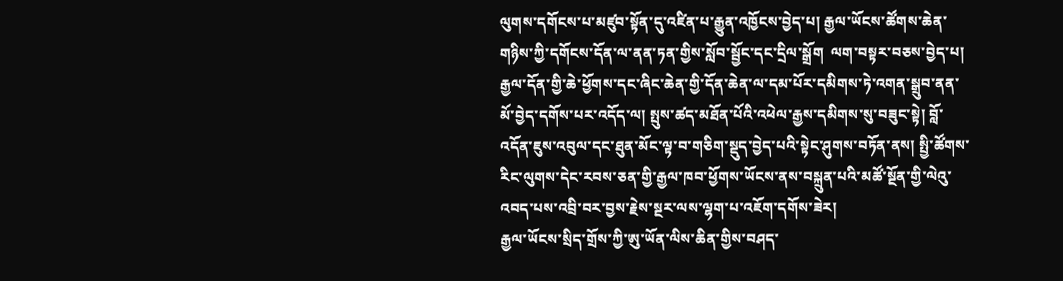ལུགས་དགོངས་པ་མཛུབ་སྟོན་དུ་འཛིན་པ་རྒྱུན་འཁྱོངས་བྱེད་པ། རྒྱལ་ཡོངས་ཚོགས་ཆེན་གཉིས་ཀྱི་དགོངས་དོན་ལ་ནན་ཏན་གྱིས་སློབ་སྦྱོང་དང་དྲིལ་སྒྲོག  ལག་བསྟར་བཅས་བྱེད་པ། རྒྱལ་དོན་གྱི་ཆེ་ཕྱོགས་དང་ཞིང་ཆེན་གྱི་དོན་ཆེན་ལ་དམ་པོར་དམིགས་ཏེ་འགན་སྒྲུབ་ནན་མོ་བྱེད་དགོས་པར་འདོད་ལ། སྤུས་ཚད་མཐོན་པོའི་འཕེལ་རྒྱས་དམིགས་སུ་བཟུང་སྟེ། བློ་འདོན་ཇུས་འབུལ་དང་ཐུན་མོང་ལྟ་བ་གཅིག་སྡུད་བྱེད་པའི་སྟེང་ཤུགས་བཏོན་ནས། སྤྱི་ཚོགས་རིང་ལུགས་དེང་རབས་ཅན་གྱི་རྒྱལ་ཁབ་ཕྱོགས་ཡོངས་ནས་བསྐྲུན་པའི་མཚོ་སྔོན་གྱི་ལེའུ་འབད་པས་འབྲི་བར་བྱས་རྗེས་སྔར་ལས་ལྷག་པ་འཇོག་དགོས་ཟེར།
རྒྱལ་ཡོངས་སྲིད་གྲོས་ཀྱི་ཨུ་ཡོན་ལིས་ཆིན་གྱིས་བཤད་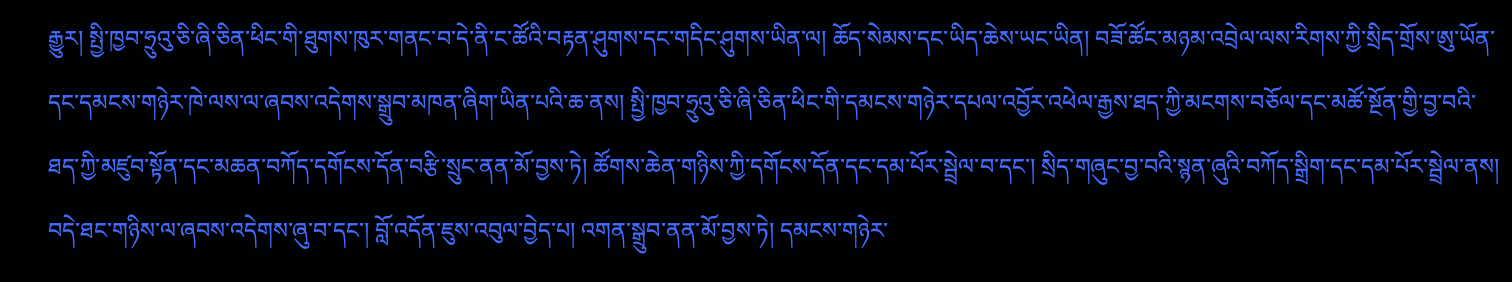རྒྱུར། སྤྱི་ཁྱབ་ཧྲུའུ་ཅི་ཞི་ཅིན་ཕིང་གི་ཐུགས་ཁུར་གནང་བ་དེ་ནི་ང་ཚོའི་བརྟན་ཤུགས་དང་གདིང་ཤུགས་ཡིན་ལ། ཆོད་སེམས་དང་ཡིད་ཆེས་ཡང་ཡིན། བཟོ་ཚོང་མཉམ་འབྲེལ་ལས་རིགས་ཀྱི་སྲིད་གྲོས་ཨུ་ཡོན་དང་དམངས་གཉེར་ཁེ་ལས་ལ་ཞབས་འདེགས་སྒྲུབ་མཁན་ཞིག་ཡིན་པའི་ཆ་ནས། སྤྱི་ཁྱབ་ཧྲུའུ་ཅི་ཞི་ཅིན་ཕིང་གི་དམངས་གཉེར་དཔལ་འབྱོར་འཕེལ་རྒྱས་ཐད་ཀྱི་མངགས་བཅོལ་དང་མཚོ་སྔོན་གྱི་བྱ་བའི་ཐད་ཀྱི་མཛུབ་སྟོན་དང་མཆན་བཀོད་དགོངས་དོན་བརྩི་སྲུང་ནན་མོ་བྱས་ཏེ། ཚོགས་ཆེན་གཉིས་ཀྱི་དགོངས་དོན་དང་དམ་པོར་སྦྲེལ་བ་དང་། སྲིད་གཞུང་བྱ་བའི་སྙན་ཞུའི་བཀོད་སྒྲིག་དང་དམ་པོར་སྦྲེལ་ནས། བདེ་ཐང་གཉིས་ལ་ཞབས་འདེགས་ཞུ་བ་དང་། བློ་འདོན་ཇུས་འབུལ་བྱེད་པ། འགན་སྒྲུབ་ནན་མོ་བྱས་ཏེ། དམངས་གཉེར་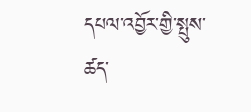དཔལ་འབྱོར་གྱི་སྤུས་ཚད་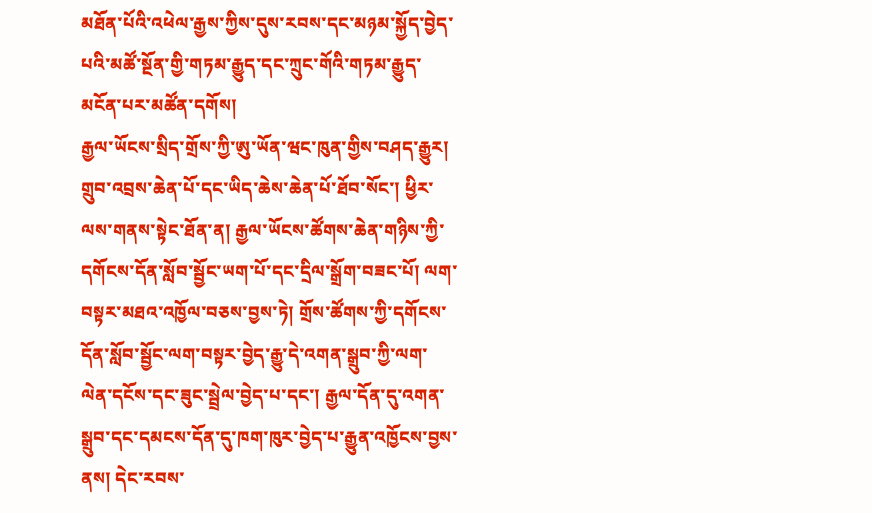མཐོན་པོའི་འཕེལ་རྒྱས་ཀྱིས་དུས་རབས་དང་མཉམ་སྐྱོད་བྱེད་པའི་མཚོ་སྔོན་གྱི་གཏམ་རྒྱུད་དང་ཀྲུང་གོའི་གཏམ་རྒྱུད་མངོན་པར་མཚོན་དགོས།
རྒྱལ་ཡོངས་སྲིད་གྲོས་ཀྱི་ཨུ་ཡོན་ཝང་ཁུན་གྱིས་བཤད་རྒྱུར། གྲུབ་འབྲས་ཆེན་པོ་དང་ཡིད་ཆེས་ཆེན་པོ་ཐོབ་སོང་། ཕྱིར་ལས་གནས་སྟེང་ཐོན་ན། རྒྱལ་ཡོངས་ཚོགས་ཆེན་གཉིས་ཀྱི་དགོངས་དོན་སློབ་སྦྱོང་ཡག་པོ་དང་དྲིལ་སྒྲོག་བཟང་པོ། ལག་བསྟར་མཐའ་འཁྱོལ་བཅས་བྱས་ཏེ། གྲོས་ཚོགས་ཀྱི་དགོངས་དོན་སློབ་སྦྱོང་ལག་བསྟར་བྱེད་རྒྱུ་དེ་འགན་སྒྲུབ་ཀྱི་ལག་ལེན་དངོས་དང་ཟུང་སྦྲེལ་བྱེད་པ་དང་། རྒྱལ་དོན་དུ་འགན་སྒྲུབ་དང་དམངས་དོན་དུ་ཁག་ཁུར་བྱེད་པ་རྒྱུན་འཁྱོངས་བྱས་ནས། དེང་རབས་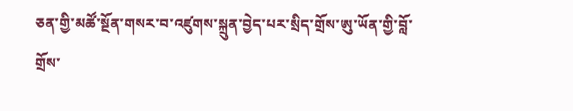ཅན་གྱི་མཚོ་སྔོན་གསར་བ་འཛུགས་སྐྲུན་བྱེད་པར་སྲིད་གྲོས་ཨུ་ཡོན་གྱི་བློ་གྲོས་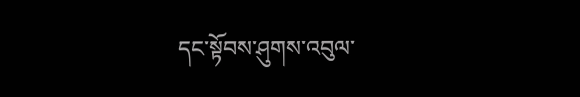དང་སྟོབས་ཤུགས་འབུལ་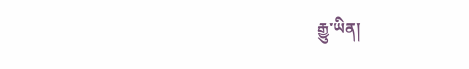རྒྱུ་ཡིན།